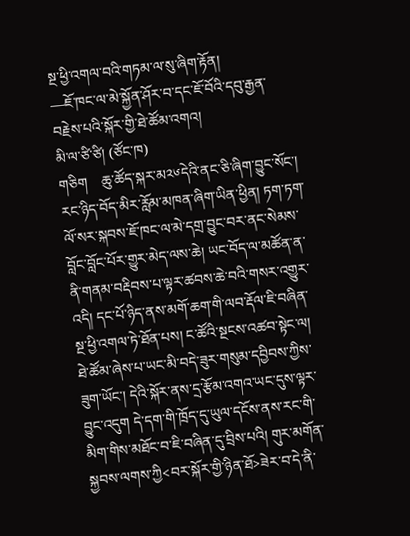སྔ་ཕྱི་འགལ་བའི་གཏམ་ལ་སུ་ཞིག་རྟོན།
—ཇོ་ཁང་ལ་མེ་སྐྱོན་ཤོར་བ་དང་ཇོ་བོའི་དབུ་རྒྱན་བརྗེས་པའི་སྐོར་གྱི་ཐེ་ཚོམ་འགའ།
མི་ལ་ཙི་ཙི། (ཙོང་ཁ)
གཅིག    ཆུ་ཚོད་སྐར་མ༢༦དེའི་ནང་ཅི་ཞིག་བྱུང་སོང་།
རང་ཉིད་བོད་མིར་རློམ་མཁན་ཞིག་ཡིན་ཕྱིན། ཏག་ཏག་ལོ་སར་སྐབས་ཇོ་ཁང་ལ་མེ་དགྲ་བྱུང་བར་ནང་སེམས་བློང་བློང་པོར་གྱུར་མེད་ལས་ཆེ། ཡང་བོད་ལ་མཚོན་ན་ནི་གནམ་བརྡིབས་པ་ལྟར་ཚབས་ཆེ་བའི་གསར་འགྱུར་འདི། དང་པོ་ཉིད་ནས་མགོ་ཆག་གི་ལབ་རྡོལ་ཇི་བཞིན་སྔ་ཕྱི་འགལ་ཏེ་ཐོན་པས། ང་ཚོའི་སྔངས་འཚབ་སྟེང་ལ། ཐེ་ཚོམ་ཞེས་པ་ཡང་མི་བདེ་ཟུར་གསུམ་དབྱིབས་ཀྱིས་ཟུག་ཡོང་། དེའི་སྐོར་ནས་དྲ་རྩོམ་འགའ་ཡང་དུས་ལྟར་བྱུང་འདུག དེ་དག་གི་ཁྲོད་དུ་ཡུལ་དངོས་ནས་རང་གི་མིག་གིས་མཐོང་བ་ཇི་བཞིན་དུ་བྲིས་པའི། གུར་མགོན་སྐྱབས་ལགས་ཀྱི<བར་སྐོར་གྱི་ཉིན་ཐོ>ཟེར་བ་དེ་ནི་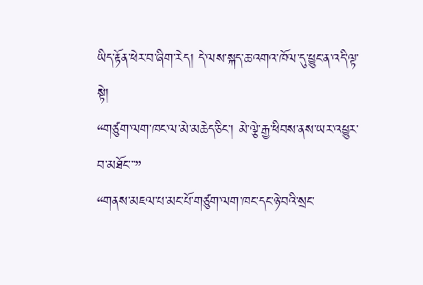ཡིད་རྟོན་ཕེར་བ་ཞིག་རེད། དེ་ལས་སྐད་ཆ་འགའ་ཁོལ་དུ་ཕྱུང་ན་འདི་ལྟ་སྟེ།
“གཙུག་ལག་ཁང་ལ་མེ་མཆེད་ཅིང་། མེ་ལྕེ་རྒྱ་ཕིབས་ནས་ཡར་འཕྱུར་བ་མཐོང་་་”
“གནས་མཇལ་པ་མང་པོ་གཙུག་ལག་ཁང་དང་ཉེ་བའི་སྲང་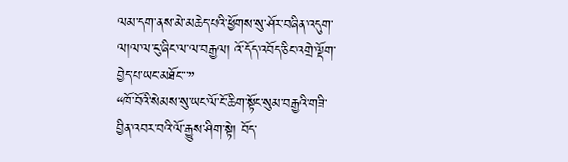ལམ་དག་ནས་མེ་མཆེད་པའི་ཕྱོགས་སུ་ཤོར་བཞིན་འདུག་ལ།ལ་ལ་ངུ་ཞིང་ལ་ལ་བརྒྱལ། འོ་དོད་འབོད་ཅིང་འགྲེ་ལྡོག་བྱེད་པ་ཡང་མཐོང་་་”
“ཁོ་བོའི་སེམས་སུ་ཡང་ལོ་ངོ་ཆིག་སྟོང་སུམ་བརྒྱའི་གཟི་བྱིན་འབར་བའི་ལོ་རྒྱུས་ཤིག་སྟེ། བོད་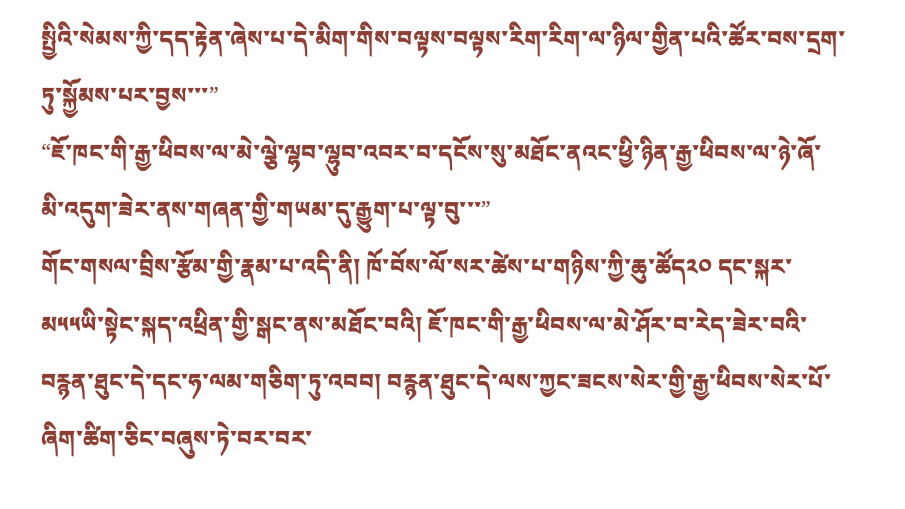སྤྱིའི་སེམས་ཀྱི་དད་རྟེན་ཞེས་པ་དེ་མིག་གིས་བལྟས་བལྟས་རིག་རིག་ལ་ཉིལ་གྱིན་པའི་ཚོར་བས་དྲག་ཏུ་སྐྱོམས་པར་བྱས་་་”
“ཇོ་ཁང་གི་རྒྱ་ཕིབས་ལ་མེ་ལྕེ་ལྷབ་ལྷུབ་འབར་བ་དངོས་སུ་མཐོང་ནའང་ཕྱི་ཉིན་རྒྱ་ཕིབས་ལ་ཉེ་ཞོ་མི་འདུག་ཟེར་ནས་གཞན་གྱི་གཡམ་དུ་རྒྱུག་པ་ལྟ་བུ་་་”
གོང་གསལ་བྲིས་རྩོམ་གྱི་རྣམ་པ་འདི་ནི། ཁོ་བོས་ལོ་སར་ཚེས་པ་གཉིས་ཀྱི་ཆུ་ཚོད༢༠ དང་སྐར་མ༥༥ཡི་སྟེང་སྐད་འཕྲིན་གྱི་སྒང་ནས་མཐོང་བའི། ཇོ་ཁང་གི་རྒྱ་ཕིབས་ལ་མེ་ཤོར་བ་རེད་ཟེར་བའི་བརྙན་ཐུང་དེ་དང་ཧ་ལམ་གཅིག་ཏུ་འབབ། བརྙན་ཐུང་དེ་ལས་ཀྱང་ཟངས་སེར་གྱི་རྒྱ་ཕིབས་སེར་པོ་ཞིག་ཚིག་ཅིང་བཞུས་ཏེ་བར་བར་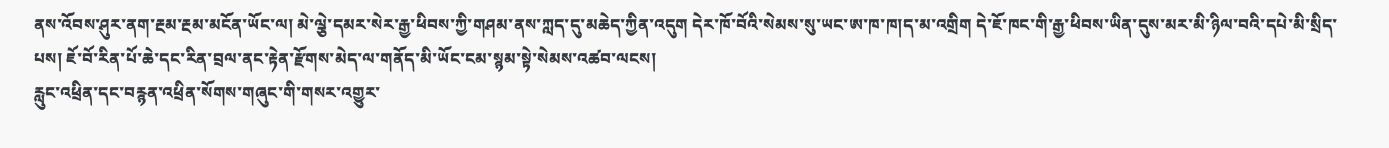ནས་འོབས་ཤུར་ནག་རྔམ་རྔམ་མངོན་ཡོང་ལ། མེ་ལྕེ་དམར་སེར་རྒྱ་ཕིབས་ཀྱི་གཤམ་ནས་ཀླད་དུ་མཆེད་ཀྱིན་འདུག དེར་ཁོ་བོའི་སེམས་སུ་ཡང་ཨ་ཁ་ཁ།ད་མ་འགྲིག དེ་ཇོ་ཁང་གི་རྒྱ་ཕིབས་ཡིན་དུས་མར་མི་ཉིལ་བའི་དཔེ་མི་སྲིད་པས། ཇོ་བོ་རིན་པོ་ཆེ་དང་རིན་བྲལ་ནང་རྟེན་རྫོགས་མེད་ལ་གནོད་མི་ཡོང་ངམ་སྙམ་སྟེ་སེམས་འཚབ་ལངས།
རླུང་འཕྲིན་དང་བརྙན་འཕྲིན་སོགས་གཞུང་གི་གསར་འགྱུར་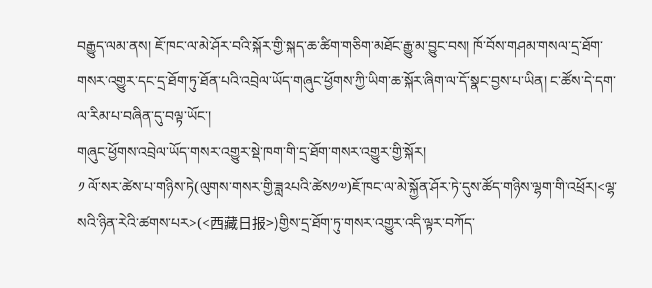བརྒྱུད་ལམ་ནས། ཇོ་ཁང་ལ་མེ་ཤོར་བའི་སྐོར་གྱི་སྐད་ཆ་ཚིག་གཅིག་མཐོང་རྒྱུ་མ་བྱུང་བས། ཁོ་བོས་གཤམ་གསལ་དྲ་ཐོག་གསར་འགྱུར་དང་དྲ་ཐོག་ཏུ་ཐོན་པའི་འབྲེལ་ཡོད་གཞུང་ཕྱོགས་ཀྱི་ཡིག་ཆ་སྐོར་ཞིག་ལ་དོ་སྣང་བྱས་པ་ཡིན། ང་ཚོས་དེ་དག་ལ་རིམ་པ་བཞིན་དུ་བལྟ་ཡོང་།
གཞུང་ཕྱོགས་འབྲེལ་ཡོད་གསར་འགྱུར་སྡེ་ཁག་གི་དྲ་ཐོག་གསར་འགྱུར་གྱི་སྐོར།
༡ ལོ་སར་ཚེས་པ་གཉིས་ཏེ(ལུགས་གསར་གྱི་ཟླ༢པའི་ཚེས༡༧)ཇོ་ཁང་ལ་མེ་སྐྱོན་ཤོར་ཏེ་དུས་ཚོད་གཉིས་ལྷག་གི་འཕྲོར།<ལྷ་སའི་ཉིན་རེའི་ཚགས་པར>(<西藏日报>)གྱིས་དྲ་ཐོག་ཏུ་གསར་འགྱུར་འདི་ལྟར་བཀོད་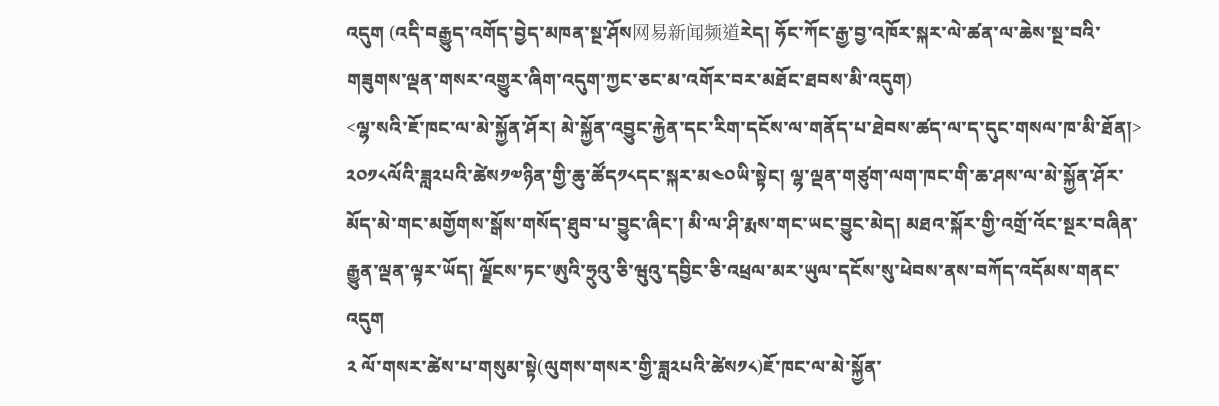འདུག (འདི་བརྒྱུད་འགོད་བྱེད་མཁན་སྔ་ཤོས网易新闻频道རེད། ཧོང་ཀོང་རྒྱ་བྱ་འཁོར་སྐར་ལེ་ཚན་ལ་ཆེས་སྔ་བའི་གཟུགས་ལྡན་གསར་འགྱུར་ཞིག་འདུག་ཀྱང་ཅང་མ་འགོར་བར་མཐོང་ཐབས་མི་འདུག)
<ལྷ་སའི་ཇོ་ཁང་ལ་མེ་སྐྱོན་ཤོར། མེ་སྐྱོན་འབྱུང་རྐྱེན་དང་རིག་དངོས་ལ་གནོད་པ་ཐེབས་ཚད་ལ་ད་དུང་གསལ་ཁ་མི་ཐོན།>
༢༠༡༨ལོའི་ཟླ༢པའི་ཚེས༡༧ཉིན་གྱི་ཆུ་ཚོད༡༨དང་སྐར་མ༤༠ཡི་སྟེང། ལྷ་ལྡན་གཙུག་ལག་ཁང་གི་ཆ་ཤས་ལ་མེ་སྐྱོན་ཤོར་མོད་མེ་གང་མགྱོགས་སྒོས་གསོད་ཐུབ་པ་བྱུང་ཞིང་། མི་ལ་ཤི་རྨས་གང་ཡང་བྱུང་མེད། མཐའ་སྐོར་གྱི་འགྲོ་འོང་སྔར་བཞིན་རྒྱུན་ལྡན་ལྟར་ཡོད། ལྗོངས་ཏང་ཨུའི་ཧྲུའུ་ཅི་ཝུའུ་དབྱིང་ཅི་འཕྲལ་མར་ཡུལ་དངོས་སུ་ཕེབས་ནས་བཀོད་འདོམས་གནང་འདུག
༢ ལོ་གསར་ཚེས་པ་གསུམ་སྟེ(ལུགས་གསར་གྱི་ཟླ༢པའི་ཚེས༡༨)ཇོ་ཁང་ལ་མེ་སྐྱོན་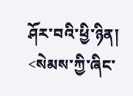ཤོར་བའི་ཕྱི་ཉིན། <སེམས་ཀྱི་ཞིང་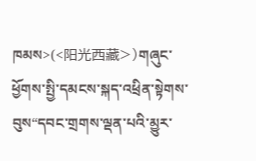ཁམས>(<阳光西藏>)གཞུང་ཕྱོགས་སྤྱི་དམངས་སྐད་འཕྲིན་སྟེགས་བུས“དབང་གྲགས་ལྡན་པའི་མྱུར་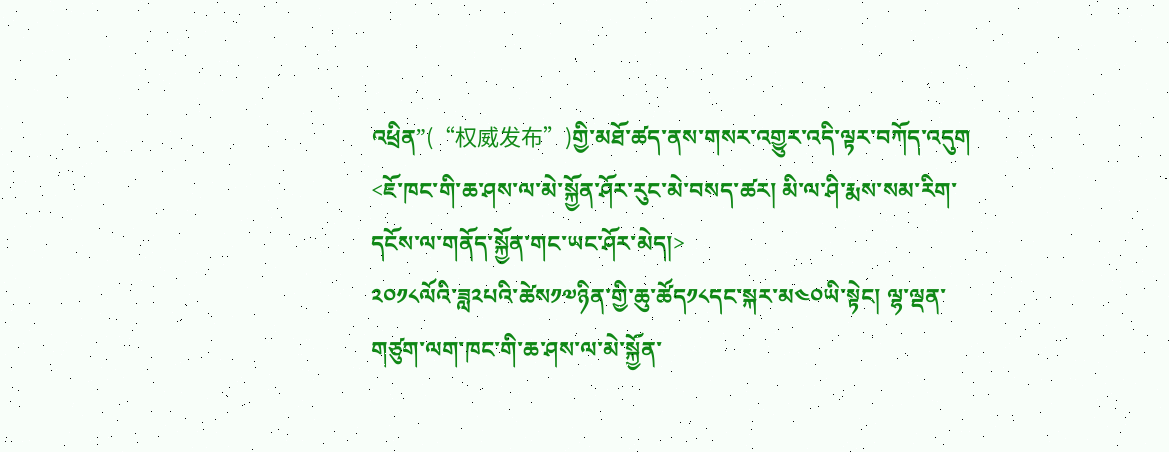འཕྲིན”(“权威发布”)གྱི་མཐོ་ཚད་ནས་གསར་འགྱུར་འདི་ལྟར་བཀོད་འདུག
<ཇོ་ཁང་གི་ཆ་ཤས་ལ་མེ་སྐྱོན་ཤོར་རུང་མེ་བསད་ཚར། མི་ལ་ཤི་རྨས་སམ་རིག་དངོས་ལ་གནོད་སྐྱོན་གང་ཡང་ཤོར་མེད།>
༢༠༡༨ལོའི་ཟླ༢པའི་ཚེས༡༧ཉིན་གྱི་ཆུ་ཚོད༡༨དང་སྐར་མ༤༠ཡི་སྟེང། ལྷ་ལྡན་གཙུག་ལག་ཁང་གི་ཆ་ཤས་ལ་མེ་སྐྱོན་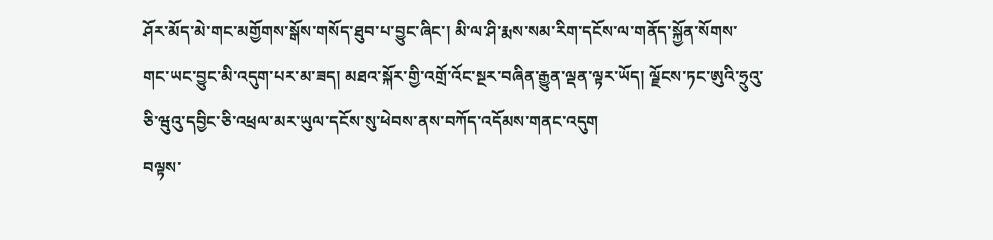ཤོར་མོད་མེ་གང་མགྱོགས་སྒོས་གསོད་ཐུབ་པ་བྱུང་ཞིང་། མི་ལ་ཤི་རྨས་སམ་རིག་དངོས་ལ་གནོད་སྐྱོན་སོགས་གང་ཡང་བྱུང་མི་འདུག་པར་མ་ཟད། མཐའ་སྐོར་གྱི་འགྲོ་འོང་སྔར་བཞིན་རྒྱུན་ལྡན་ལྟར་ཡོད། ལྗོངས་ཏང་ཨུའི་ཧྲུའུ་ཅི་ཝུའུ་དབྱིང་ཅི་འཕྲལ་མར་ཡུལ་དངོས་སུ་ཕེབས་ནས་བཀོད་འདོམས་གནང་འདུག
བལྟས་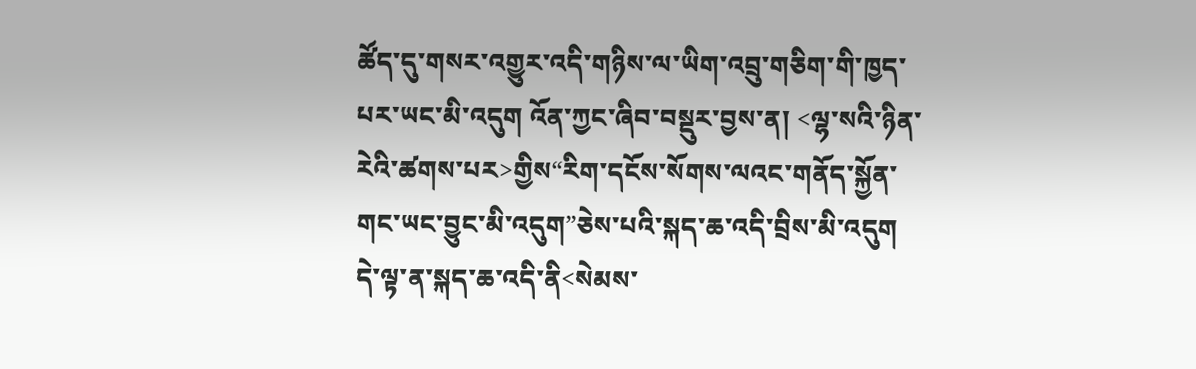ཚོད་དུ་གསར་འགྱུར་འདི་གཉིས་ལ་ཡིག་འབྲུ་གཅིག་གི་ཁྱད་པར་ཡང་མི་འདུག འོན་ཀྱང་ཞིབ་བསྡུར་བྱས་ན། <ལྷ་སའི་ཉིན་རེའི་ཚགས་པར>གྱིས“རིག་དངོས་སོགས་ལའང་གནོད་སྐྱོན་གང་ཡང་བྱུང་མི་འདུག”ཅེས་པའི་སྐད་ཆ་འདི་བྲིས་མི་འདུག དེ་ལྟ་ན་སྐད་ཆ་འདི་ནི<སེམས་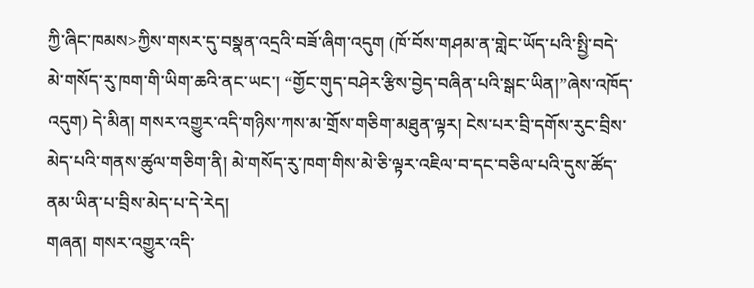ཀྱི་ཞིང་ཁམས>ཀྱིས་གསར་དུ་བསྣན་འདྲའི་བཟོ་ཞིག་འདུག (ཁོ་བོས་གཤམ་ན་གླེང་ཡོད་པའི་སྤྱི་བདེ་མེ་གསོད་རུ་ཁག་གི་ཡིག་ཆའི་ནང་ཡང་། “གྱོང་གུད་བཤེར་རྩིས་བྱེད་བཞིན་པའི་སྒང་ཡིན།”ཞེས་འཁོད་འདུག) དེ་མིན། གསར་འགྱུར་འདི་གཉིས་ཀས་མ་གྲོས་གཅིག་མཐུན་ལྟར། ངེས་པར་བྲི་དགོས་རུང་བྲིས་མེད་པའི་གནས་ཚུལ་གཅིག་ནི། མེ་གསོད་རུ་ཁག་གིས་མེ་ཅི་ལྟར་འཇིལ་བ་དང་བཅིལ་པའི་དུས་ཚོད་ནམ་ཡིན་པ་བྲིས་མེད་པ་དེ་རེད།
གཞན། གསར་འགྱུར་འདི་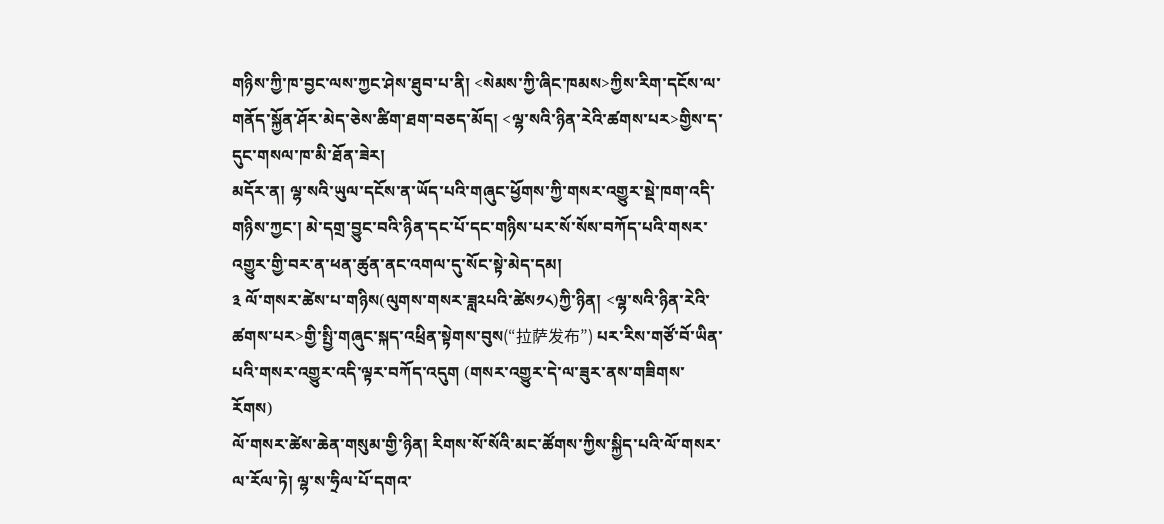གཉིས་ཀྱི་ཁ་བྱང་ལས་ཀྱང་ཤེས་ཐུབ་པ་ནི། <སེམས་ཀྱི་ཞིང་ཁམས>ཀྱིས་རིག་དངོས་ལ་གནོད་སྐྱོན་ཤོར་མེད་ཅེས་ཚིག་ཐག་བཅད་མོད། <ལྷ་སའི་ཉིན་རེའི་ཚགས་པར>གྱིས་ད་དུང་གསལ་ཁ་མི་ཐོན་ཟེར།
མདོར་ན། ལྷ་སའི་ཡུལ་དངོས་ན་ཡོད་པའི་གཞུང་ཕྱོགས་ཀྱི་གསར་འགྱུར་སྡེ་ཁག་འདི་གཉིས་ཀྱང་། མེ་དགྲ་བྱུང་བའི་ཉིན་དང་པོ་དང་གཉིས་པར་སོ་སོས་བཀོད་པའི་གསར་འགྱུར་གྱི་བར་ན་ཕན་ཚུན་ནང་འགལ་དུ་སོང་སྟེ་མེད་དམ།
༣ ལོ་གསར་ཚེས་པ་གཉིས(ལུགས་གསར་ཟླ༢པའི་ཚེས༡༨)ཀྱི་ཉིན། <ལྷ་སའི་ཉིན་རེའི་ཚགས་པར>གྱི་སྤྱི་གཞུང་སྐད་འཕྲིན་སྟེགས་བུས(“拉萨发布”) པར་རིས་གཙོ་བོ་ཡིན་པའི་གསར་འགྱུར་འདི་ལྟར་བཀོད་འདུག (གསར་འགྱུར་དེ་ལ་ཟུར་ནས་གཟིགས་རོགས)
ལོ་གསར་ཚེས་ཆེན་གསུམ་གྱི་ཉིན། རིགས་སོ་སོའི་མང་ཚོགས་ཀྱིས་སྐྱིད་པའི་ལོ་གསར་ལ་རོལ་ཏེ། ལྷ་ས་ཧྲིལ་པོ་དགའ་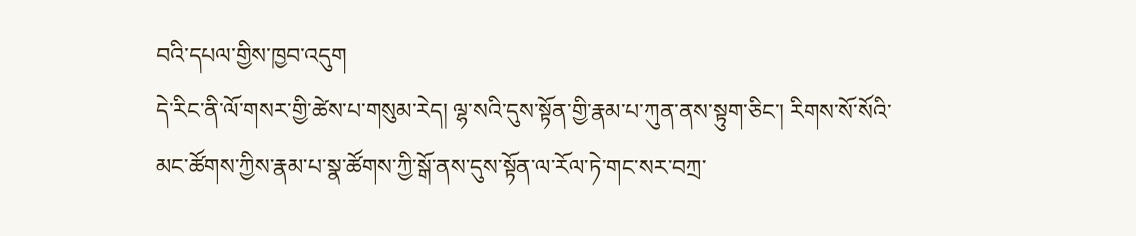བའི་དཔལ་གྱིས་ཁྱབ་འདུག
དེ་རིང་ནི་ལོ་གསར་གྱི་ཚེས་པ་གསུམ་རེད། ལྷ་སའི་དུས་སྟོན་གྱི་རྣམ་པ་ཀུན་ནས་སྟུག་ཅིང་། རིགས་སོ་སོའི་མང་ཚོགས་ཀྱིས་རྣམ་པ་སྣ་ཚོགས་ཀྱི་སྒོ་ནས་དུས་སྟོན་ལ་རོལ་ཏེ་གང་སར་བཀྲ་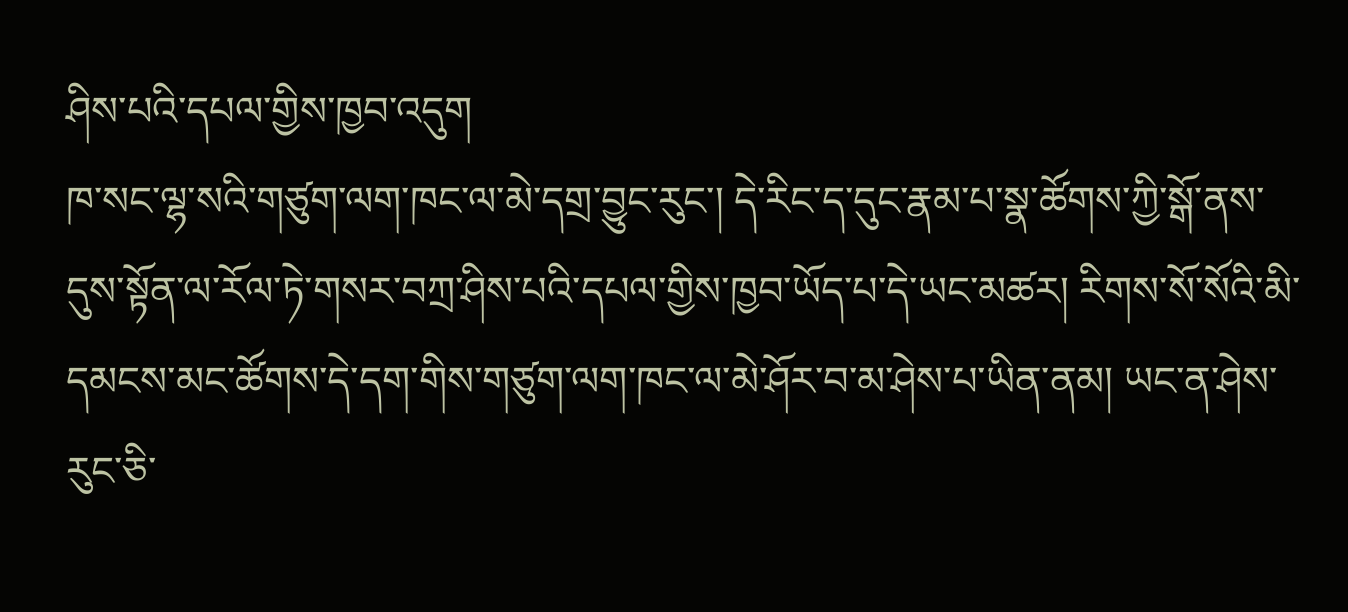ཤིས་པའི་དཔལ་གྱིས་ཁྱབ་འདུག
ཁ་སང་ལྷ་སའི་གཙུག་ལག་ཁང་ལ་མེ་དགྲ་བྱུང་རུང་། དེ་རིང་ད་དུང་རྣམ་པ་སྣ་ཚོགས་ཀྱི་སྒོ་ནས་དུས་སྟོན་ལ་རོལ་ཏེ་གསར་བཀྲ་ཤིས་པའི་དཔལ་གྱིས་ཁྱབ་ཡོད་པ་དེ་ཡང་མཚར། རིགས་སོ་སོའི་མི་དམངས་མང་ཚོགས་དེ་དག་གིས་གཙུག་ལག་ཁང་ལ་མེ་ཤོར་བ་མ་ཤེས་པ་ཡིན་ནམ། ཡང་ན་ཤེས་རུང་ཅི་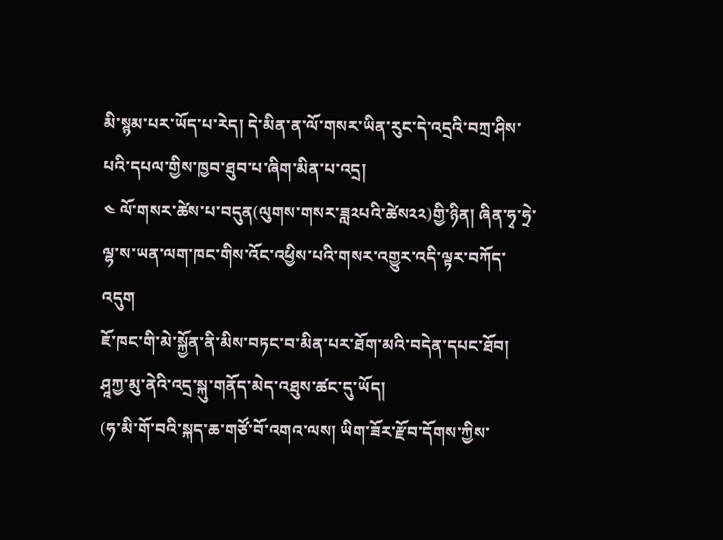མི་སྙམ་པར་ཡོད་པ་རེད། དེ་མིན་ན་ལོ་གསར་ཡིན་རུང་དེ་འདྲའི་བཀྲ་ཤིས་པའི་དཔལ་གྱིས་ཁྱབ་ཐུབ་པ་ཞིག་མིན་པ་འདྲ།
༤ ལོ་གསར་ཚེས་པ་བདུན(ལུགས་གསར་ཟླ༢པའི་ཚེས༢༢)གྱི་ཉིན། ཞིན་ཧྭ་ཧྲེ་ལྷ་ས་ཡན་ལག་ཁང་གིས་འོང་འཕྱིས་པའི་གསར་འགྱུར་འདི་ལྟར་བཀོད་འདུག
ཇོ་ཁང་གི་མེ་སྐྱོན་ནི་མིས་བཏང་བ་མིན་པར་ཐོག་མའི་བདེན་དཔང་ཐོབ།
ཤཱཀྱ་མུ་ནེའི་འདྲ་སྐུ་གནོད་མེད་འཐུས་ཚང་དུ་ཡོད།
(ཧ་མི་གོ་བའི་སྐད་ཆ་གཙོ་བོ་འགའ་ལས། ཡིག་ཟོར་རྫོབ་དོགས་ཀྱིས་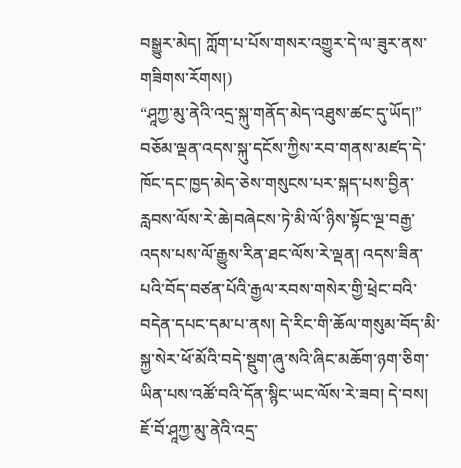བསྒྱུར་མེད། ཀློག་པ་པོས་གསར་འགྱུར་དེ་ལ་ཟུར་ནས་གཟིགས་རོགས།)
“ཤཱཀྱ་མུ་ནེའི་འདྲ་སྐུ་གནོད་མེད་འཐུས་ཚང་དུ་ཡོད།”
བཅོམ་ལྡན་འདས་སྐུ་དངོས་ཀྱིས་རབ་གནས་མཛད་དེ་ཁོང་དང་ཁྱད་མེད་ཅེས་གསུངས་པར་སྐད་པས་བྱིན་རླབས་ལོས་རེ་ཆེ།བཞེངས་ཏེ་མི་ལོ་ཉིས་སྟོང་ལྔ་བརྒྱ་འདས་པས་ལོ་རྒྱུས་རིན་ཐང་ལོས་རེ་ལྡན། འདས་ཟིན་པའི་བོད་བཙན་པོའི་རྒྱལ་རབས་གསེར་གྱི་ཕྲེང་བའི་བདེན་དཔང་དམ་པ་ནས། དེ་རིང་གི་ཆོལ་གསུམ་བོད་མི་སྐྱ་སེར་ཕོ་མོའི་བདེ་སྡུག་ཞུ་སའི་ཞིང་མཆོག་ཉག་ཅིག་ཡིན་པས་འཚོ་བའི་དོན་སྙིང་ཡང་ལོས་རེ་ཟབ། དེ་བས། ཇོ་བོ་ཤཱཀྱ་མུ་ནེའི་འདྲ་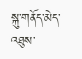སྐུ་གནོད་མེད་འཐུས་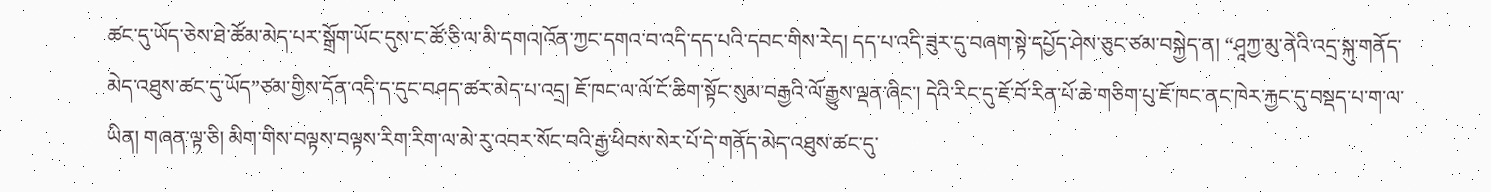ཚང་དུ་ཡོད་ཅེས་ཐེ་ཚོམ་མེད་པར་སྒྲོག་ཡོང་དུས་ང་ཚོ་ཅི་ལ་མི་དགའ།འོན་ཀྱང་དགའ་བ་འདི་དད་པའི་དབང་གིས་རེད། དད་པ་འདི་ཟུར་དུ་བཞག་སྟེ་དཔྱོད་ཤེས་ཅུང་ཙམ་བསྐྱེད་ན། “ཤཱཀྱ་མུ་ནེའི་འདྲ་སྐུ་གནོད་མེད་འཐུས་ཚང་དུ་ཡོད”ཙམ་གྱིས་དོན་འདི་ད་དུང་བཤད་ཚར་མེད་པ་འདྲ། ཇོ་ཁང་ལ་ལོ་ངོ་ཆིག་སྟོང་སུམ་བརྒྱའི་ལོ་རྒྱུས་ལྡན་ཞིང་། དེའི་རིང་དུ་ཇོ་བོ་རིན་པོ་ཆེ་གཅིག་པུ་ཇོ་ཁང་ནང་ཁེར་རྐྱང་དུ་བསྡད་པ་ག་ལ་ཡིན། གཞན་ལྟ་ཅི། མིག་གིས་བལྟས་བལྟས་རིག་རིག་ལ་མེ་རུ་འབར་སོང་བའི་རྒྱ་ཕིབས་སེར་པོ་དེ་གནོད་མེད་འཐུས་ཚང་དུ་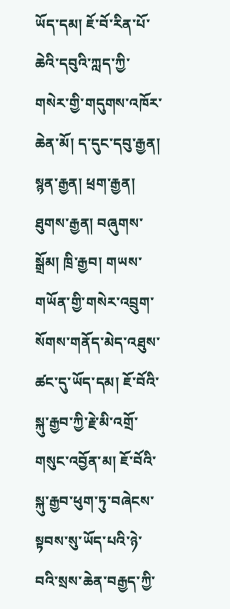ཡོད་དམ། ཇོ་བོ་རིན་པོ་ཆེའི་དབུའི་ཀླད་ཀྱི་གསེར་གྱི་གདུགས་འཁོར་ཆེན་མོ། ད་དུང་དབུ་རྒྱན། སྙན་རྒྱན། ཕྲག་རྒྱན། ཐུགས་རྒྱན། བཞུགས་སྒྲོམ། ཁྲི་རྒྱབ། གཡས་གཡོན་གྱི་གསེར་འབྲུག་སོགས་གནོད་མེད་འཐུས་ཚང་དུ་ཡོད་དམ། ཇོ་བོའི་སྐུ་རྒྱབ་ཀྱི་རྗེ་མི་འགྲོ་གསུང་འབྱོན་མ། ཇོ་བོའི་སྐུ་རྒྱབ་ཕུག་ཏུ་བཞེངས་སྟབས་སུ་ཡོད་པའི་ཉེ་བའི་སྲས་ཆེན་བརྒྱད་ཀྱི་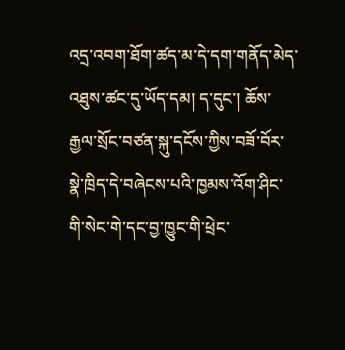འདྲ་འབག་ཐོག་ཚད་མ་དེ་དག་གནོད་མེད་འཐུས་ཚང་དུ་ཡོད་དམ། ད་དུང་། ཆོས་རྒྱལ་སྲོང་བཙན་སྐུ་དངོས་ཀྱིས་བཟོ་བོར་སྣེ་ཁྲིད་དེ་བཞེངས་པའི་ཁྱམས་འོག་ཤིང་གི་སེང་གེ་དང་བྱ་ཁྱུང་གི་ཕྲེང་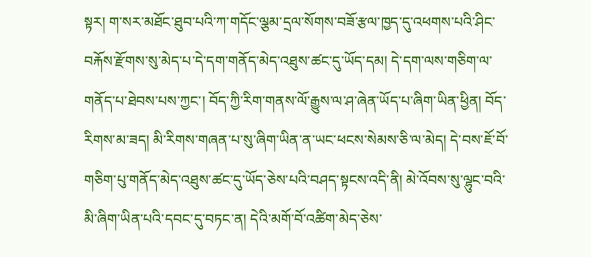སྟར། ག་སར་མཐོང་ཐུབ་པའི་ཀ་གདོང་ལྕམ་དྲལ་སོགས་བཟོ་རྩལ་ཁྱད་དུ་འཕགས་པའི་ཤིང་བརྐོས་རྫོགས་སུ་མེད་པ་དེ་དག་གནོད་མེད་འཐུས་ཚང་དུ་ཡོད་དམ། དེ་དག་ལས་གཅིག་ལ་གནོད་པ་ཐེབས་པས་ཀྱང་། བོད་ཀྱི་རིག་གནས་ལོ་རྒྱུས་ལ་ཤ་ཞེན་ཡོད་པ་ཞིག་ཡིན་ཕྱིན། བོད་རིགས་མ་ཟད། མི་རིགས་གཞན་པ་སུ་ཞིག་ཡིན་ན་ཡང་ཕངས་སེམས་ཅི་ལ་མེད། དེ་བས་ཇོ་བོ་གཅིག་པུ་གནོད་མེད་འཐུས་ཚང་དུ་ཡོད་ཅེས་པའི་བཤད་སྟངས་འདི་ནི། མེ་འོབས་སུ་ལྷུང་བའི་མི་ཞིག་ཡིན་པའི་དབང་དུ་བཏང་ན། དེའི་མགོ་བོ་འཚིག་མེད་ཅེས་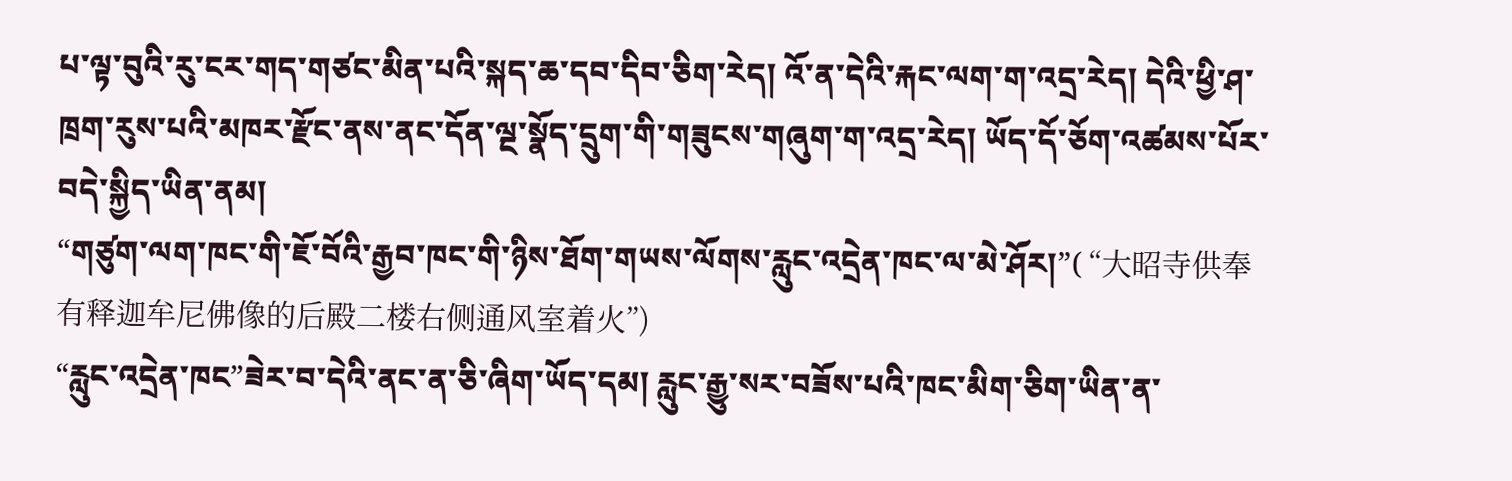པ་ལྟ་བུའི་རུ་ངར་གད་གཙང་མིན་པའི་སྐད་ཆ་དབ་དིབ་ཅིག་རེད། འོ་ན་དེའི་རྐང་ལག་ག་འདྲ་རེད། དེའི་ཕྱི་ཤ་ཁྲག་རུས་པའི་མཁར་རྫོང་ནས་ནང་དོན་ལྔ་སྣོད་དྲུག་གི་གཟུངས་གཞུག་ག་འདྲ་རེད། ཡོད་དོ་ཅོག་འཚམས་པོར་བདེ་སྐྱིད་ཡིན་ནམ།
“གཙུག་ལག་ཁང་གི་ཇོ་བོའི་རྒྱབ་ཁང་གི་ཉིས་ཐོག་གཡས་ལོགས་རླུང་འདྲེན་ཁང་ལ་མེ་ཤོར།”( “大昭寺供奉有释迦牟尼佛像的后殿二楼右侧通风室着火”)
“རླུང་འདྲེན་ཁང”ཟེར་བ་དེའི་ནང་ན་ཅི་ཞིག་ཡོད་དམ། རླུང་རྒྱུ་སར་བཟོས་པའི་ཁང་མིག་ཅིག་ཡིན་ན་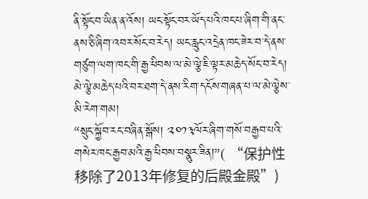ནི་སྟོང་བ་ཡིན་ན་འོས། ཡང་སྟོང་བར་ཡོད་པའི་ཁང་པ་ཞིག་གི་ནང་ནས་ཅི་ཞིག་འབར་སོང་བ་རེད། ཡང་རླུང་འདྲེན་ཁང་ཟེར་བ་དེ་ནས་གཙུག་ལག་ཁང་གི་རྒྱ་ཕིབས་ལ་མེ་ལྕེ་ཇི་ལྟར་མཆེད་སོང་བ་རེད། མེ་ལྕེ་མཆེད་པའི་བར་ཐག་དེ་ནས་རིག་དངོས་གཞན་པ་ལ་མེ་ལྕེས་མི་རེག་གམ།
“སྲུང་སྐྱོབ་རང་བཞིན་སྒོས། ༢༠༡༣ལོར་ཞིག་གསོ་བརྒྱབ་པའི་གསེར་ཁང་རྒྱབ་མའི་རྒྱ་ཕིབས་བསྣུར་ཟིན།”( “保护性移除了2013年修复的后殿金殿”)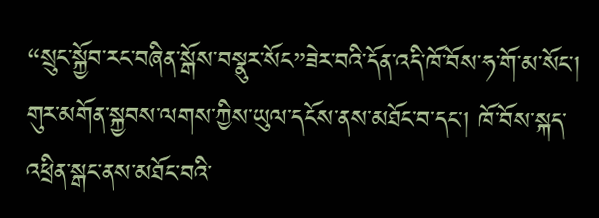“སྲུང་སྐྱོབ་རང་བཞིན་སྒོས་བསྣུར་སོང”ཟེར་བའི་དོན་འདི་ཁོ་བོས་ཧ་གོ་མ་སོང་། གུར་མགོན་སྐྱབས་ལགས་ཀྱིས་ཡུལ་དངོས་ནས་མཐོང་བ་དང་། ཁོ་བོས་སྐད་འཕྲིན་སྒང་ནས་མཐོང་བའི་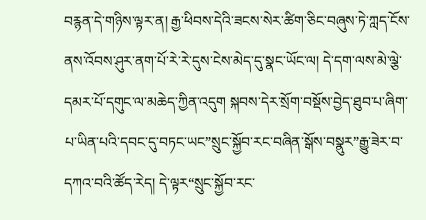བརྙན་དེ་གཉིས་ལྟར་ན། རྒྱ་ཕིབས་དེའི་ཟངས་སེར་ཚིག་ཅིང་བཞུས་ཏེ་ཀླད་ངོས་ནས་འོབས་ཤུར་ནག་པོ་རེ་རེ་དུས་ངེས་མེད་དུ་སྣང་ཡོང་ལ། དེ་དག་ལས་མེ་ལྕེ་དམར་པོ་དགུང་ལ་མཆེད་ཀྱིན་འདུག སྐབས་དེར་སྲོག་བསྡོས་བྱེད་ཐུབ་པ་ཞིག་པ་ཡིན་པའི་དབང་དུ་བཏང་ཡང”སྲུང་སྐྱོབ་རང་བཞིན་སྒོས་བསྣུར”རྒྱུ་ཟེར་བ་དཀའ་བའི་ཚོད་རེད། དེ་ལྟར“སྲུང་སྐྱོབ་རང་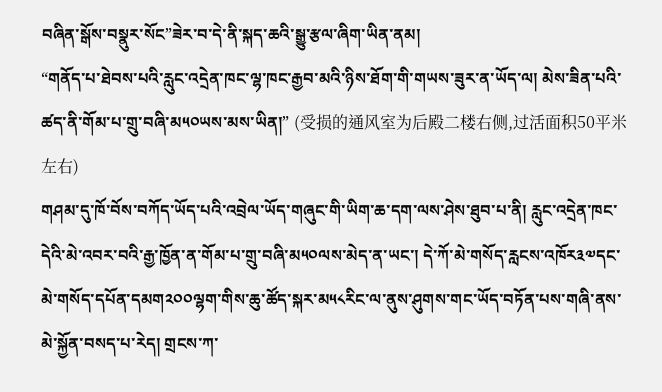བཞིན་སྒོས་བསྣུར་སོང”ཟེར་བ་དེ་ནི་སྐད་ཆའི་སྒྱུ་རྩལ་ཞིག་ཡིན་ནམ།
“གནོད་པ་ཐེབས་པའི་རླུང་འདྲེན་ཁང་ལྷ་ཁང་རྒྱབ་མའི་ཉིས་ཐོག་གི་གཡས་ཟུར་ན་ཡོད་ལ། མེས་ཟིན་པའི་ཚད་ནི་གོམ་པ་གྲུ་བཞི་མ༥༠ཡས་མས་ཡིན།” (受损的通风室为后殿二楼右侧,过活面积50平米左右)
གཤམ་དུ་ཁོ་བོས་བཀོད་ཡོད་པའི་འབྲེལ་ཡོད་གཞུང་གི་ཡིག་ཆ་དག་ལས་ཤེས་ཐུབ་པ་ནི། རླུང་འདྲེན་ཁང་དེའི་མེ་འབར་བའི་རྒྱ་ཁྱོན་ན་གོམ་པ་གྲུ་བཞི་མ༥༠ལས་མེད་ན་ཡང་། དེ་ཀོ་མེ་གསོད་རླངས་འཁོར༣༧དང་མེ་གསོད་དཔོན་དམག༢༠༠ལྷག་གིས་ཆུ་ཚོད་སྐར་མ༥༨རིང་ལ་ནུས་ཤུགས་གང་ཡོད་བཏོན་པས་གཞི་ནས་མེ་སྐྱོན་བསད་པ་རེད། གྲངས་ཀ་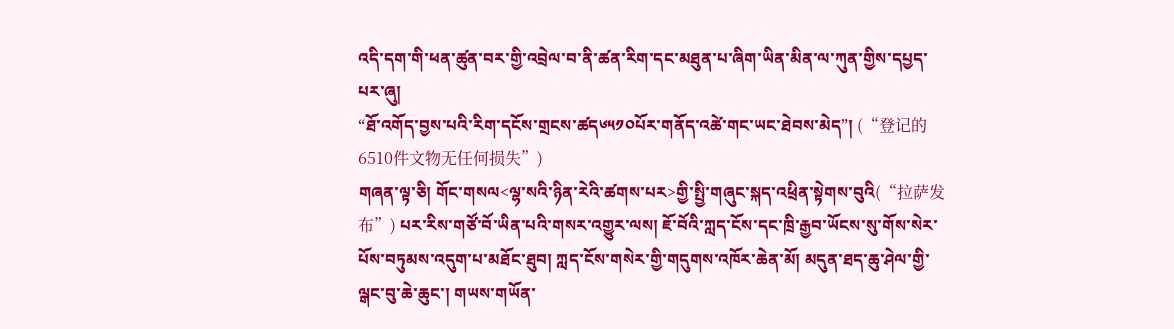འདི་དག་གི་ཕན་ཚུན་བར་གྱི་འབྲེལ་བ་ནི་ཚན་རིག་དང་མཐུན་པ་ཞིག་ཡིན་མིན་ལ་ཀུན་གྱིས་དཔྱད་པར་ཞུ།
“ཐོ་འགོད་བྱས་པའི་རིག་དངོས་གྲངས་ཚད༦༥༡༠པོར་གནོད་འཚེ་གང་ཡང་ཐེབས་མེད”། (“登记的6510件文物无任何损失”)
གཞན་ལྟ་ཅི། གོང་གསལ<ལྷ་སའི་ཉིན་རེའི་ཚགས་པར>གྱི་སྤྱི་གཞུང་སྐད་འཕྲིན་སྟེགས་བུའི(“拉萨发布”) པར་རིས་གཙོ་བོ་ཡིན་པའི་གསར་འགྱུར་ལས། ཇོ་བོའི་ཀླད་ངོས་དང་ཁྲི་རྒྱབ་ཡོངས་སུ་གོས་སེར་པོས་བཏུམས་འདུག་པ་མཐོང་ཐུབ། ཀླད་ངོས་གསེར་གྱི་གདུགས་འཁོར་ཆེན་མོ། མདུན་ཐད་ཆུ་ཤེལ་གྱི་ལྒང་བུ་ཆེ་ཆུང་། གཡས་གཡོན་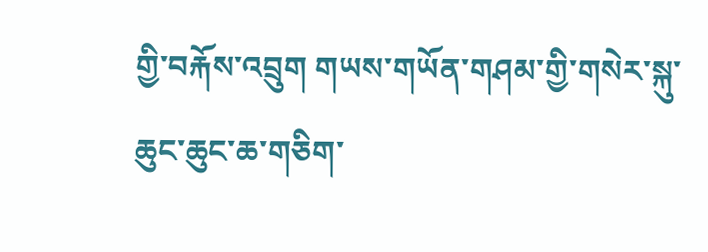གྱི་བརྐོས་འབྲུག གཡས་གཡོན་གཤམ་གྱི་གསེར་སྐུ་ཆུང་ཆུང་ཆ་གཅིག་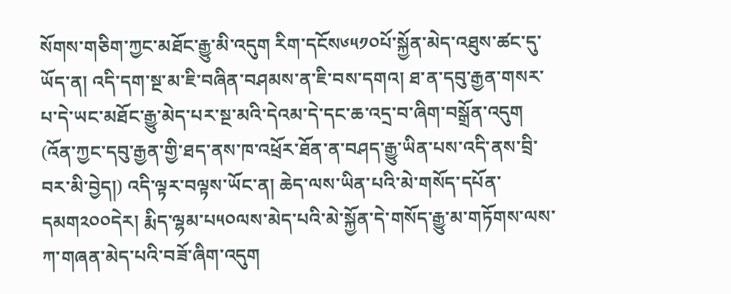སོགས་གཅིག་ཀྱང་མཐོང་རྒྱུ་མི་འདུག རིག་དངོས༦༥༡༠པོ་སྐྱོན་མེད་འཐུས་ཚང་དུ་ཡོད་ན། འདི་དག་སྔ་མ་ཇི་བཞིན་བཤམས་ན་ཇི་བས་དགའ། ཐ་ན་དབུ་རྒྱན་གསར་པ་དེ་ཡང་མཐོང་རྒྱུ་མེད་པར་སྔ་མའི་དེའམ་དེ་དང་ཆ་འདྲ་བ་ཞིག་བསྒྲོན་འདུག (འོན་ཀྱང་དབུ་རྒྱན་གྱི་ཐད་ནས་ཁ་འཕྲོར་ཐོན་ན་བཤད་རྒྱུ་ཡིན་པས་འདི་ནས་བྲི་བར་མི་བྱེད།) འདི་ལྟར་བལྟས་ཡོང་ན། ཆེད་ལས་ཡིན་པའི་མེ་གསོད་དཔོན་དམག༢༠༠དེར། རྨིད་ལྷམ་པ༥༠ལས་མེད་པའི་མེ་སྐྱོན་དེ་གསོད་རྒྱུ་མ་གཏོགས་ལས་ཀ་གཞན་མེད་པའི་བཟོ་ཞིག་འདུག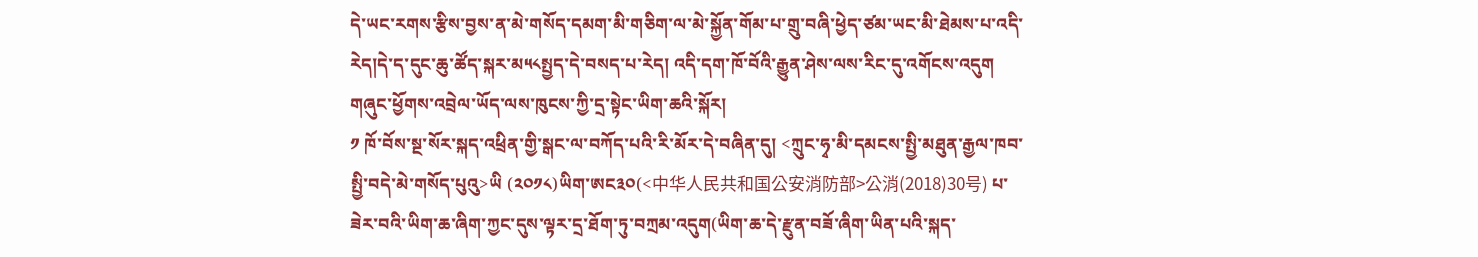དེ་ཡང་རགས་རྩིས་བྱས་ན་མེ་གསོད་དམག་མི་གཅིག་ལ་མེ་སྐྱོན་གོམ་པ་གྲུ་བཞི་ཕྱེད་ཙམ་ཡང་མི་ཐེམས་པ་འདི་རེད།དེ་ད་དུང་ཆུ་ཚོད་སྐར་མ༥༨སྤྱད་དེ་བསད་པ་རེད། འདི་དག་ཁོ་བོའི་རྒྱུན་ཤེས་ལས་རིང་དུ་འགོངས་འདུག
གཞུང་ཕྱོགས་འབྲེལ་ཡོད་ལས་ཁུངས་ཀྱི་དྲ་སྟེང་ཡིག་ཆའི་སྐོར།
༡ ཁོ་བོས་སྔ་སོར་སྐད་འཕྲིན་གྱི་སྒང་ལ་བཀོད་པའི་རི་མོར་དེ་བཞིན་དུ། <ཀྲུང་ཧྭ་མི་དམངས་སྤྱི་མཐུན་རྒྱལ་ཁབ་སྤྱི་བདེ་མེ་གསོད་པུའུ>ཡི (༢༠༡༨)ཡིག་ཨང༣༠(<中华人民共和国公安消防部>公消(2018)30号) པ་ཟེར་བའི་ཡིག་ཆ་ཞིག་ཀྱང་དུས་ལྟར་དྲ་ཐོག་ཏུ་བཀྲམ་འདུག(ཡིག་ཆ་དེ་རྫུན་བཟོ་ཞིག་ཡིན་པའི་སྐད་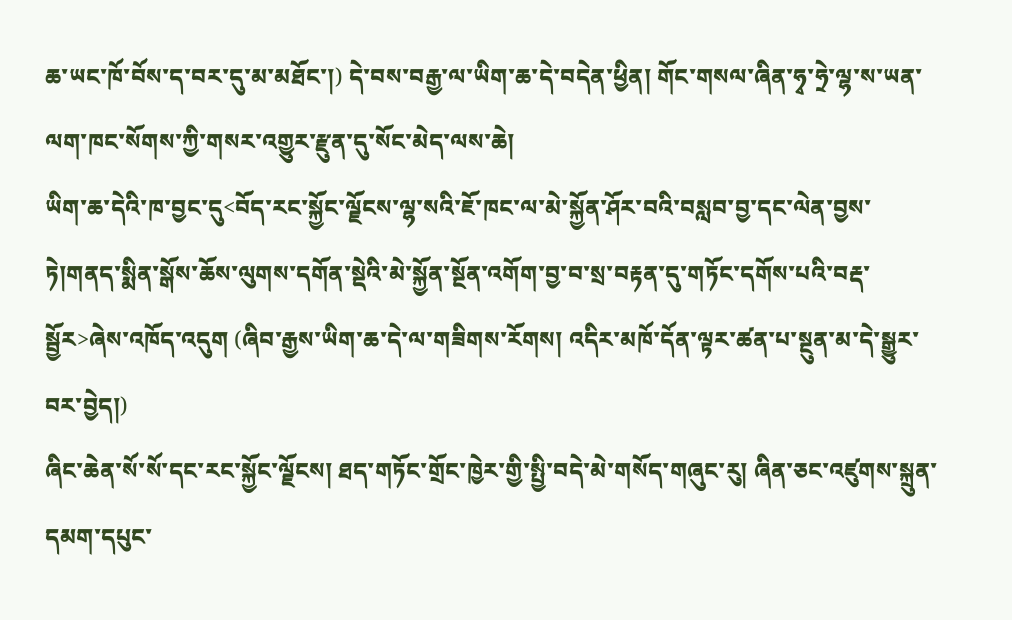ཆ་ཡང་ཁོ་བོས་ད་བར་དུ་མ་མཐོང་།) དེ་བས་བརྒྱ་ལ་ཡིག་ཆ་དེ་བདེན་ཕྱིན། གོང་གསལ་ཞིན་ཧྭ་ཧྲེ་ལྷ་ས་ཡན་ལག་ཁང་སོགས་ཀྱི་གསར་འགྱུར་རྫུན་དུ་སོང་མེད་ལས་ཆེ།
ཡིག་ཆ་དེའི་ཁ་བྱང་དུ<བོད་རང་སྐྱོང་ལྗོངས་ལྷ་སའི་ཇོ་ཁང་ལ་མེ་སྐྱོན་ཤོར་བའི་བསླབ་བྱ་དང་ལེན་བྱས་ཏེ།གནད་སྨིན་སྒོས་ཆོས་ལུགས་དགོན་སྡེའི་མེ་སྐྱོན་སྔོན་འགོག་བྱ་བ་སྲ་བརྟན་དུ་གཏོང་དགོས་པའི་བརྡ་སྦྱོར>ཞེས་འཁོད་འདུག (ཞིབ་རྒྱས་ཡིག་ཆ་དེ་ལ་གཟིགས་རོགས། འདིར་མཁོ་དོན་ལྟར་ཚན་པ་སྔུན་མ་དེ་སྒྱུར་བར་བྱེད།)
ཞིང་ཆེན་སོ་སོ་དང་རང་སྐྱོང་ལྗོངས། ཐད་གཏོང་གྲོང་ཁྱེར་གྱི་སྤྱི་བདེ་མེ་གསོད་གཞུང་རུ། ཞིན་ཅང་འཛུགས་སྐྲུན་དམག་དཔུང་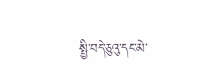སྤྱི་བདེ་ཅུའུ་དང་མེ་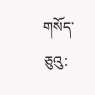གསོད་ཅུའུ: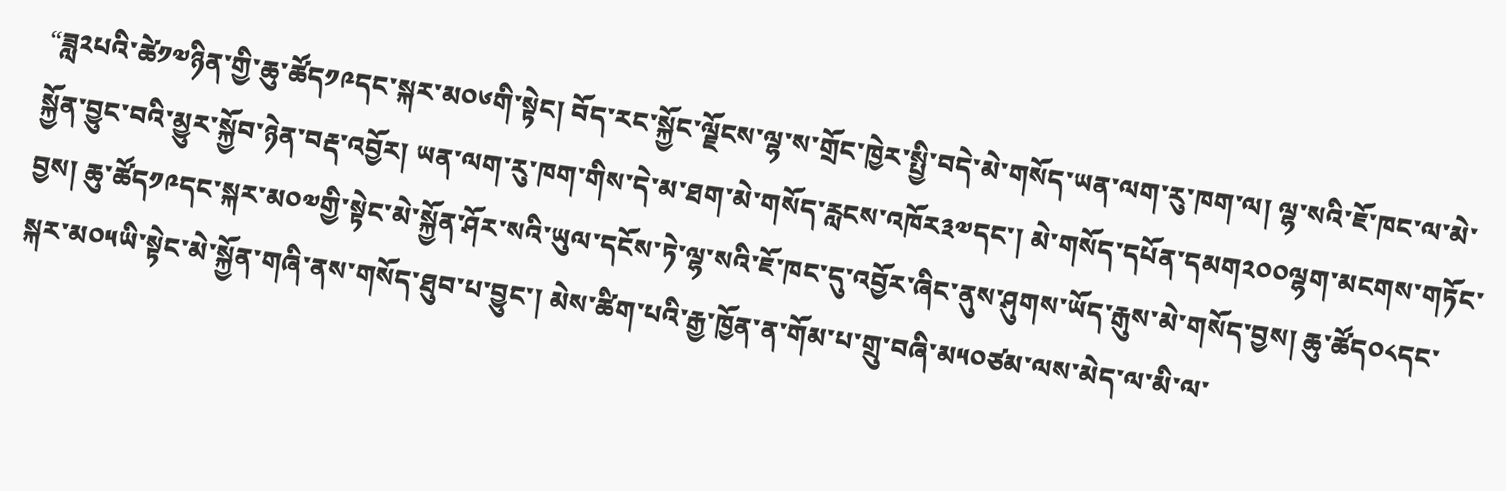“ཟླ༢པའི་ཚེ༡༧ཉིན་གྱི་ཆུ་ཚོད༡༩དང་སྐར་མ༠༦གི་སྟེང། བོད་རང་སྐྱོང་ལྗོངས་ལྷ་ས་གྲོང་ཁྱེར་སྤྱི་བདེ་མེ་གསོད་ཡན་ལག་རུ་ཁག་ལ། ལྷ་སའི་ཇོ་ཁང་ལ་མེ་སྐྱོན་བྱུང་བའི་མྱུར་སྐྱོབ་ཉེན་བརྡ་འབྱོར། ཡན་ལག་རུ་ཁག་གིས་དེ་མ་ཐག་མེ་གསོད་རླངས་འཁོར༣༧དང་། མེ་གསོད་དཔོན་དམག༢༠༠ལྷག་མངགས་གཏོང་བྱས། ཆུ་ཚོད༡༩དང་སྐར་མ༠༧གྱི་སྟེང་མེ་སྐྱོན་ཤོར་སའི་ཡུལ་དངོས་ཏེ་ལྷ་སའི་ཇོ་ཁང་དུ་འབྱོར་ཞིང་ནུས་ཤུགས་ཡོད་རྒུས་མེ་གསོད་བྱས། ཆུ་ཚོད༠༨དང་སྐར་མ༠༥ཡི་སྟེང་མེ་སྐྱོན་གཞི་ནས་གསོད་ཐུབ་པ་བྱུང་། མེས་ཚིག་པའི་རྒྱ་ཁྱོན་ན་གོམ་པ་གྲུ་བཞི་མ༥༠ཙམ་ལས་མེད་ལ་མི་ལ་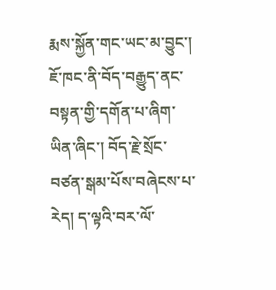རྨས་སྐྱོན་གང་ཡང་མ་བྱུང་། ཇོ་ཁང་ནི་བོད་བརྒྱུད་ནང་བསྟན་གྱི་དགོན་པ་ཞིག་ཡིན་ཞིང་། བོད་རྗེ་སྲོང་བཙན་སྒམ་པོས་བཞེངས་པ་རེད། ད་ལྟའི་བར་ལོ་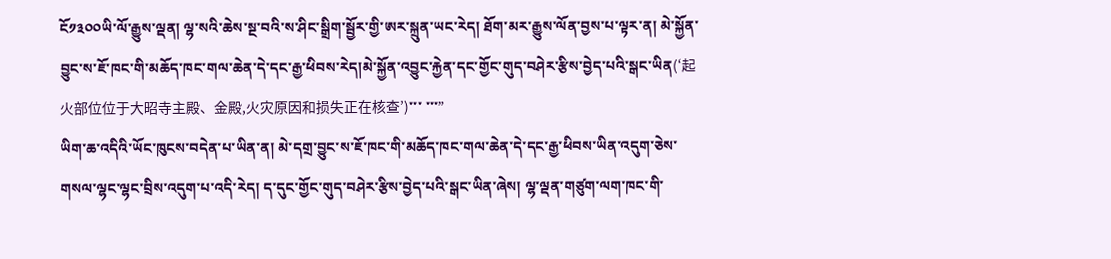ངོ༡༣༠༠ཡི་ལོ་རྒྱུས་ལྡན། ལྷ་སའི་ཆེས་སྔ་བའི་ས་ཤིང་སྒྲིག་སྦྱོར་གྱི་ཨར་སྐྲུན་ཡང་རེད། ཐོག་མར་རྒྱུས་ལོན་བྱས་པ་ལྟར་ན། མེ་སྐྱོན་བྱུང་ས་ཇོ་ཁང་གི་མཆོད་ཁང་གལ་ཆེན་དེ་དང་རྒྱ་ཕིབས་རེད།མེ་སྐྱོན་འབྱུང་རྐྱེན་དང་གྱོང་གུད་བཤེར་རྩིས་བྱེད་པའི་སྒང་ཡིན(‘起火部位位于大昭寺主殿、金殿,火灾原因和损失正在核查’)་་་ ་་་”
ཡིག་ཆ་འདིའི་ཡོང་ཁུངས་བདེན་པ་ཡིན་ན། མེ་དགྲ་བྱུང་ས་ཇོ་ཁང་གི་མཆོད་ཁང་གལ་ཆེན་དེ་དང་རྒྱ་ཕིབས་ཡིན་འདུག་ཅེས་གསལ་ལྷང་ལྷང་བྲིས་འདུག་པ་འདི་རེད། ད་དུང་གྱོང་གུད་བཤེར་རྩིས་བྱེད་པའི་སྒང་ཡིན་ཞེས། ལྷ་ལྡན་གཙུག་ལག་ཁང་གི་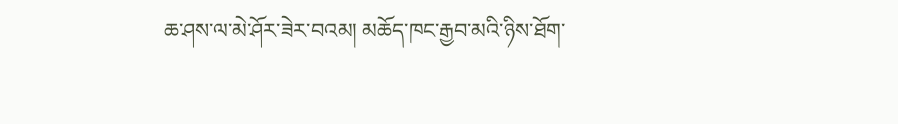ཆ་ཤས་ལ་མེ་ཤོར་ཟེར་བའམ། མཆོད་ཁང་རྒྱབ་མའི་ཉིས་ཐོག་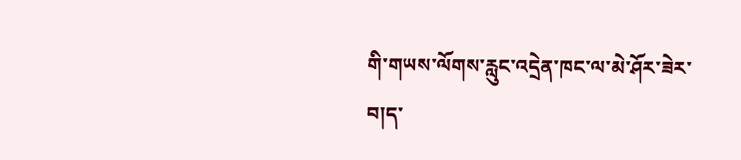གི་གཡས་ལོགས་རླུང་འདྲེན་ཁང་ལ་མེ་ཤོར་ཟེར་བ།ད་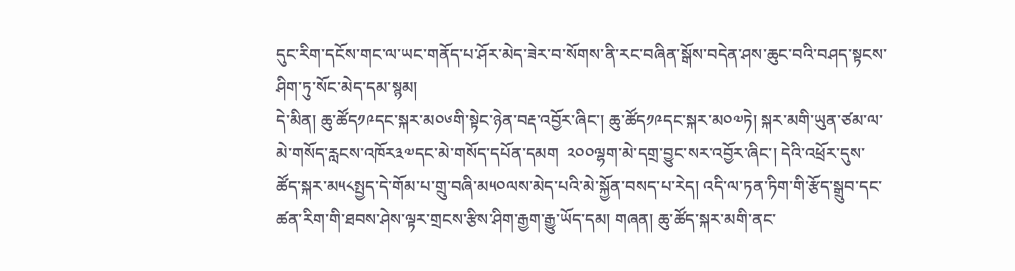དུང་རིག་དངོས་གང་ལ་ཡང་གནོད་པ་ཤོར་མེད་ཟེར་བ་སོགས་ནི་རང་བཞིན་སྒོས་བདེན་ཤས་ཆུང་བའི་བཤད་སྟངས་ཤིག་ཏུ་སོང་མེད་དམ་སྙམ།
དེ་མིན། ཆུ་ཚོད༡༩དང་སྐར་མ༠༦གི་སྟེང་ཉེན་བརྡ་འབྱོར་ཞིང་། ཆུ་ཚོད༡༩དང་སྐར་མ༠༧ཏེ། སྐར་མགི་ཡུན་ཙམ་ལ་མེ་གསོད་རླངས་འཁོར༣༧དང་མེ་གསོད་དཔོན་དམག  ༢༠༠ལྷག་མེ་དགྲ་བྱུང་སར་འབྱོར་ཞིང་། དེའི་འཕྲོར་དུས་ཚོད་སྐར་མ༥༨སྤྱད་དེ་གོམ་པ་གྲུ་བཞི་མ༥༠ལས་མེད་པའི་མེ་སྐྱོན་བསད་པ་རེད། འདི་ལ་ཏན་ཏིག་གི་རྩོད་སྒྲུབ་དང་ཚན་རིག་གི་ཐབས་ཤེས་ལྟར་གྲངས་རྩིས་ཤིག་རྒྱག་རྒྱུ་ཡོད་དམ། གཞན། ཆུ་ཚོད་སྐར་མགི་ནང་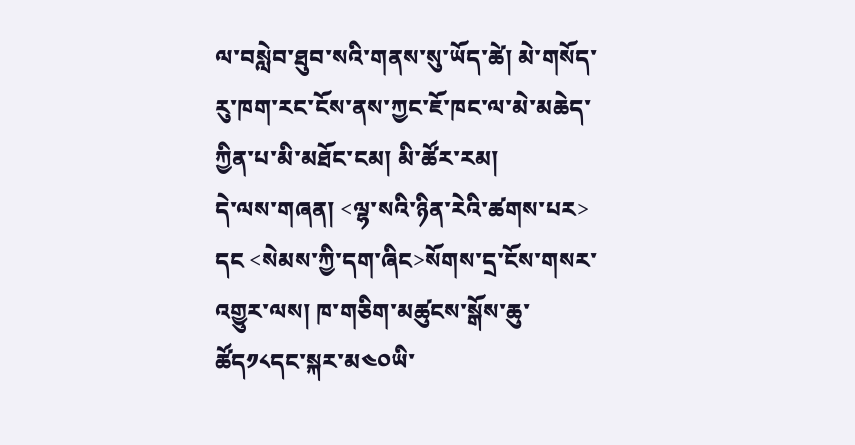ལ་བསླེབ་ཐུབ་སའི་གནས་སུ་ཡོད་ཚེ། མེ་གསོད་རུ་ཁག་རང་ངོས་ནས་ཀྱང་ཇོ་ཁང་ལ་མེ་མཆེད་ཀྱིན་པ་མི་མཐོང་ངམ། མི་ཚོར་རམ།
དེ་ལས་གཞན། <ལྷ་སའི་ཉིན་རེའི་ཚགས་པར> དང <སེམས་ཀྱི་དག་ཞིང>སོགས་དྲ་ངོས་གསར་འགྱུར་ལས། ཁ་གཅིག་མཚུངས་སྒོས་ཆུ་ཚོད༡༨དང་སྐར་མ༤༠ཡི་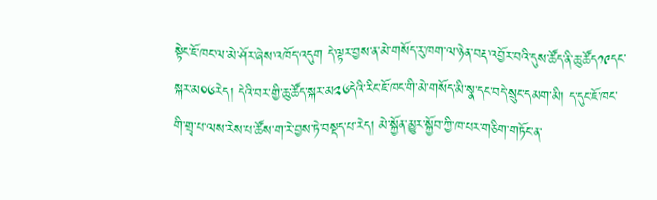སྟེང་ཇོ་ཁང་ལ་མེ་ཤོར་ཞེས་འཁོད་འདུག དེ་ལྟར་བྱས་ན་མེ་གསོད་རུ་ཁག་ལ་ཉེན་བརྡ་འབྱོར་བའི་དུས་ཚོད་ནི་ཆུ་ཚོད༡༩དང་སྐར་མ༠༦རེད། དེའི་བར་གྱི་ཆུ་ཚོད་སྐར་མ༢༦དེའི་རིང་ཇོ་ཁང་གི་མེ་གསོད་མི་སྣ་དང་བདེ་སྲུང་དམག་མི། ད་དུང་ཇོ་ཁང་གི་གྲྭ་པ་ལས་རེས་པ་ཚོས་ག་རེ་བྱས་ཏེ་བསྡད་པ་རེད། མེ་སྐྱོན་མྱུར་སྐྱོབ་ཀྱི་ཁ་པར་གཅིག་གཏོང་ན་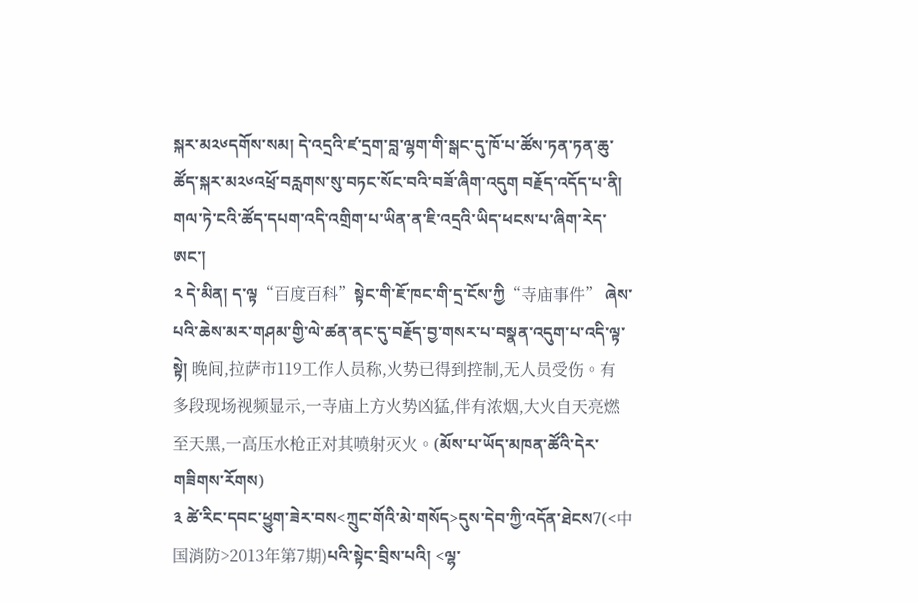སྐར་མ༢༦དགོས་སམ། དེ་འདྲའི་ཛ་དྲག་བླ་ལྷག་གི་སྒང་དུ་ཁོ་པ་ཚོས་ཏན་ཏན་ཆུ་ཚོད་སྐར་མ༢༦འཕྲོ་བརླགས་སུ་བཏང་སོང་བའི་བཟོ་ཞིག་འདུག བརྗོད་འདོད་པ་ནི། གལ་ཏེ་ངའི་ཚོད་དཔག་འདི་འགྲིག་པ་ཡིན་ན་ཇི་འདྲའི་ཡིད་ཕངས་པ་ཞིག་རེད་ཨང་།
༢ དེ་མིན། ད་ལྟ“百度百科”སྟེང་གི་ཇོ་ཁང་གི་དྲ་ངོས་ཀྱི“寺庙事件” ཞེས་པའི་ཆེས་མར་གཤམ་གྱི་ལེ་ཚན་ནང་དུ་བརྗོད་བྱ་གསར་པ་བསྣན་འདུག་པ་འདི་ལྟ་སྟེ། 晚间,拉萨市119工作人员称,火势已得到控制,无人员受伤。有多段现场视频显示,一寺庙上方火势凶猛,伴有浓烟,大火自天亮燃至天黑,一高压水枪正对其喷射灭火。(མོས་པ་ཡོད་མཁན་ཚོའི་དེར་གཟིགས་རོགས)
༣ ཚེ་རིང་དབང་ཕྱུག་ཟེར་བས<ཀྲུང་གོའི་མེ་གསོད>དུས་དེབ་ཀྱི་འདོན་ཐེངས7(<中国消防>2013年第7期)པའི་སྟེང་བྲིས་པའི། <ལྷ་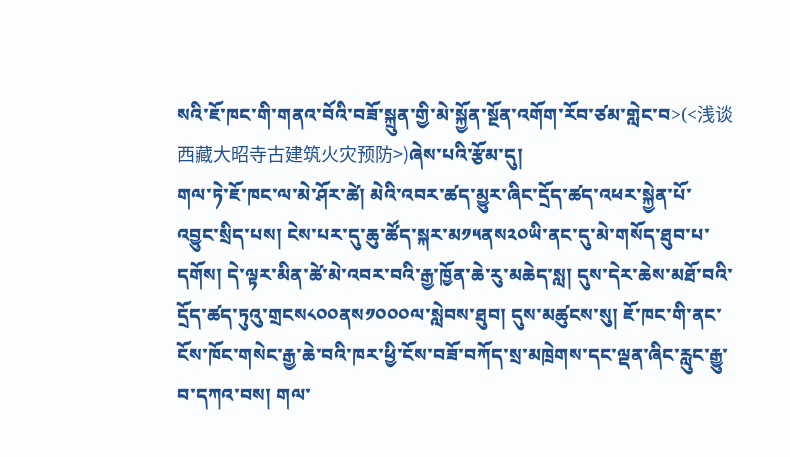སའི་ཇོ་ཁང་གི་གནའ་བོའི་བཟོ་སྐྲུན་གྱི་མེ་སྐྱོན་སྔོན་འགོག་རོབ་ཙམ་གླེང་བ>(<浅谈西藏大昭寺古建筑火灾预防>)ཞེས་པའི་རྩོམ་དུ།
གལ་ཏེ་ཇོ་ཁང་ལ་མེ་ཤོར་ཚེ། མེའི་འབར་ཚད་མྱུར་ཞིང་དྲོད་ཚད་འཕར་སྐྱེན་པོ་འབྱུང་སྲིད་པས། ངེས་པར་དུ་ཆུ་ཚོད་སྐར་མ༡༥ནས༢༠ཡི་ནང་དུ་མེ་གསོད་ཐུབ་པ་དགོས། དེ་ལྟར་མིན་ཚེ་མེ་འབར་བའི་རྒྱ་ཁྱོན་ཆེ་རུ་མཆེད་སླ། དུས་དེར་ཆེས་མཐོ་བའི་དྲོད་ཚད་ཏུའུ་གྲངས༨༠༠ནས༡༠༠༠ལ་སླེབས་ཐུབ། དུས་མཚུངས་སུ། ཇོ་ཁང་གི་ནང་ངོས་ཁོང་གསེང་རྒྱ་ཆེ་བའི་ཁར་ཕྱི་ངོས་བཟོ་བཀོད་སྲ་མཁྲེགས་དང་ལྡན་ཞིང་རླུང་རྒྱུ་བ་དཀའ་བས། གལ་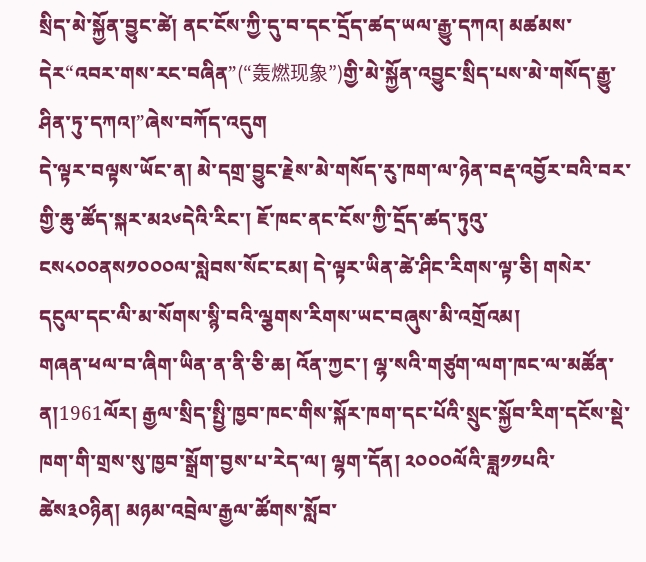སྲིད་མེ་སྐྱོན་བྱུང་ཚེ། ནང་ངོས་ཀྱི་དུ་བ་དང་དྲོད་ཚད་ཡལ་རྒྱུ་དཀའ། མཚམས་དེར“འབར་གས་རང་བཞིན”(“轰燃现象”)གྱི་མེ་སྐྱོན་འབྱུང་སྲིད་པས་མེ་གསོད་རྒྱུ་ཤིན་ཏུ་དཀའ།”ཞེས་བཀོད་འདུག
དེ་ལྟར་བལྟས་ཡོང་ན། མེ་དགྲ་བྱུང་རྗེས་མེ་གསོད་རུ་ཁག་ལ་ཉེན་བརྡ་འབྱོར་བའི་བར་གྱི་ཆུ་ཚོད་སྐར་མ༢༦དེའི་རིང་། ཇོ་ཁང་ནང་ངོས་ཀྱི་དྲོད་ཚད་ཏུའུ་ངས༨༠༠ནས༡༠༠༠ལ་སླེབས་སོང་ངམ། དེ་ལྟར་ཡིན་ཚེ་ཤིང་རིགས་ལྟ་ཅི། གསེར་དངུལ་དང་ལི་མ་སོགས་སྙི་བའི་ལྕགས་རིགས་ཡང་བཞུས་མི་འགྲོའམ།
གཞན་ཕལ་བ་ཞིག་ཡིན་ན་ནི་ཅི་ཆ། འོན་ཀྱང་། ལྷ་སའི་གཙུག་ལག་ཁང་ལ་མཚོན་ན།1961ལོར། རྒྱལ་སྲིད་སྤྱི་ཁྱབ་ཁང་གིས་སྐོར་ཁག་དང་པོའི་སྲུང་སྐྱོབ་རིག་དངོས་སྡེ་ཁག་གི་གྲས་སུ་ཁྱབ་སྒྲོག་བྱས་པ་རེད་ལ། ལྷག་དོན། ༢༠༠༠ལོའི་ཟླ༡༡པའི་ཚེས༣༠ཉིན། མཉམ་འབྲེལ་རྒྱལ་ཚོགས་སློབ་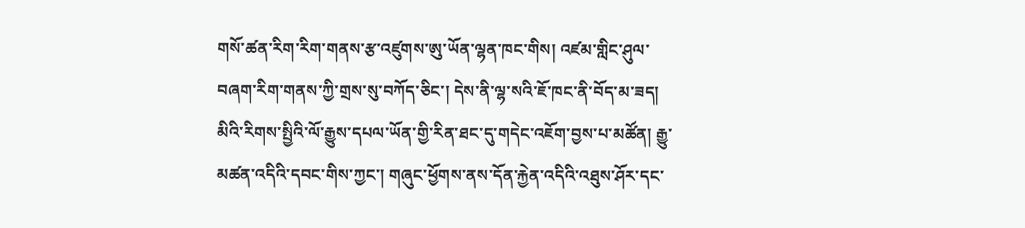གསོ་ཚན་རིག་རིག་གནས་རྩ་འཛུགས་ཨུ་ཡོན་ལྷན་ཁང་གིས། འཛམ་གླིང་ཤུལ་བཞག་རིག་གནས་ཀྱི་གྲས་སུ་བཀོད་ཅིང་། དེས་ནི་ལྷ་སའི་ཇོ་ཁང་ནི་བོད་མ་ཟད། མིའི་རིགས་སྤྱིའི་ལོ་རྒྱུས་དཔལ་ཡོན་གྱི་རིན་ཐང་དུ་གདེང་འཇོག་བྱས་པ་མཚོན། རྒྱུ་མཚན་འདིའི་དབང་གིས་ཀྱང་། གཞུང་ཕྱོགས་ནས་དོན་རྐྱེན་འདིའི་འཐུས་ཤོར་དང་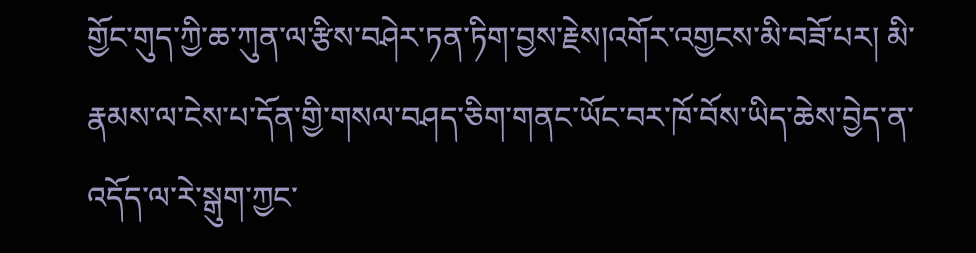གྱོང་གུད་ཀྱི་ཆ་ཀུན་ལ་རྩིས་བཤེར་ཏན་ཏིག་བྱས་རྗེས།འགོར་འགྱངས་མི་བཟོ་པར། མི་རྣམས་ལ་ངེས་པ་དོན་གྱི་གསལ་བཤད་ཅིག་གནང་ཡོང་བར་ཁོ་བོས་ཡིད་ཆེས་བྱེད་ན་འདོད་ལ་རེ་སྒུག་ཀྱང་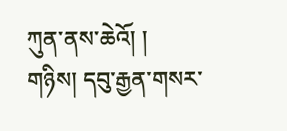ཀུན་ནས་ཆེའོ། །
གཉིས། དབུ་རྒྱན་གསར་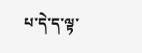པ་དེ་ད་ལྟ་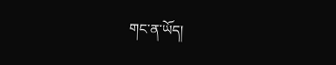གང་ན་ཡོད།